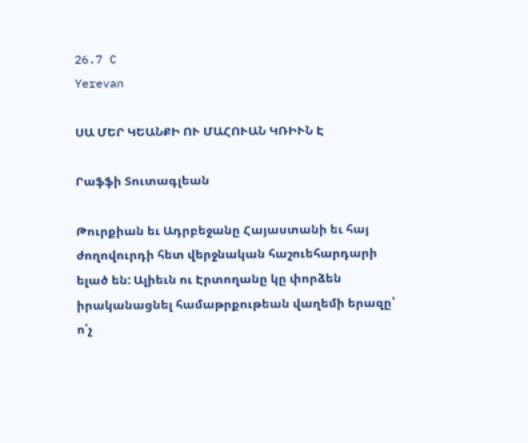26.7 C
Yerevan

ՍԱ ՄԵՐ ԿԵԱՆՔԻ ՈՒ ՄԱՀՈՒԱՆ ԿՌԻՒՆ Է

Րաֆֆի Տուտագլեան

Թուրքիան եւ Ադրբեջանը Հայաստանի եւ հայ ժողովուրդի հետ վերջնական հաշուեհարդարի ելած են: Ալիեւն ու Էրտողանը կը փորձեն իրականացնել համաթրքութեան վաղեմի երազը՝ ո՛չ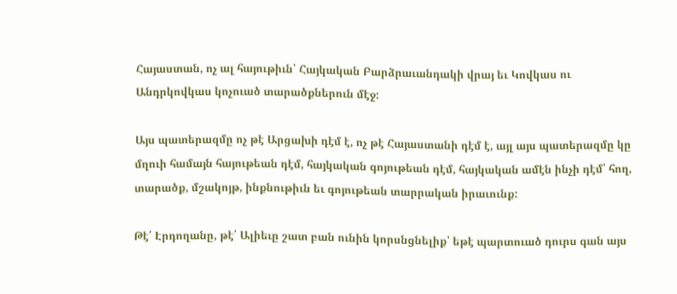Հայաստան, ոչ ալ հայութիւն՝ Հայկական Բարձրաւանդակի վրայ եւ Կովկաս ու Անդրկովկաս կոչուած տարածքներուն մէջ:

Այս պատերազմը ոչ թէ Արցախի դէմ է, ոչ թէ Հայաստանի դէմ է, այլ այս պատերազմը կը մղուի համայն հայութեան դէմ, հայկական գոյութեան դէմ, հայկական ամէն ինչի դէմ՝ հող, տարածք, մշակոյթ, ինքնութիւն եւ գոյութեան տարրական իրաւունք:

Թէ՛ Էրդողանը, թէ՛ Ալիեւը շատ բան ունին կորսնցնելիք՝ եթէ պարտուած դուրս գան այս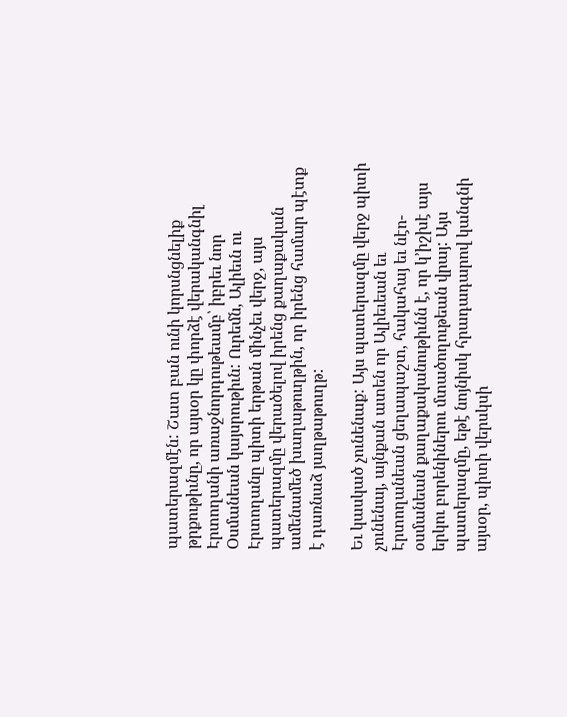պատերազմէն: Շատ բան ունի կորսնցնելիք թրքութիւնը, որ այսօր կը փորձէ վերականգնիլ Էրտողանի առաջնորդութեամբ՝ իբրեւ նոր Օսմանեան կայսրութիւն: Ուրեմն, Ալիեւն ու Էրտողանը պիտի երթան մինչեւ վերջ, այս պատերազմը վերածելով իրենց քաղաքական ամենամեծ խաղաթուղթին, որ իրենց համար պէտք է դառնաձ յաղթաթուղթ:

Եւ կասկած չունենաք: Այս պատերազմը վերջ պիտի չունենայ, այնքան ատեն որ Ալիեւեան եւ Էրտողանեան ցեղապաշտ, հակահայ եւ նէո-օսմանեան քաղաքականութիւնն է, որ կ’իշխէ այս երկու բորենիներու մտածողութեան վրայ: Այս պատերազմը, եթէ նոյնիսկ հրադադարով կանգնի այսօր, պիտի վերսկսի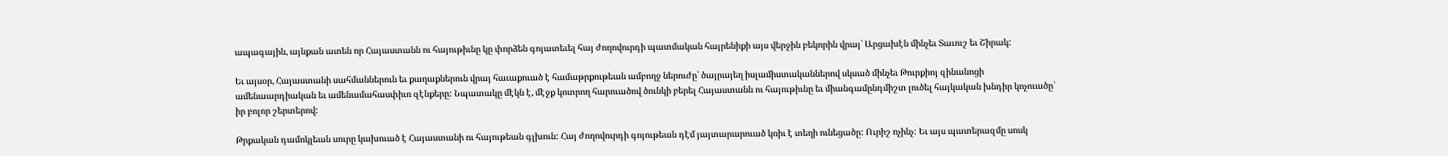ապագային, այնքան ատեն որ Հայաստանն ու հայութիւնը կը փորձեն գոյատեւել հայ ժողովուրդի պատմական հայրենիքի այս վերջին բեկորին վրայ՝ Արցախէն մինչեւ Տաւուշ եւ Շիրակ:

Եւ այսօր, Հայաստանի սահմաններուն եւ քաղաքներուն վրայ հաւաքուած է համաթրքութեան ամբողջ ներուժը՝ ծայրայեղ իսլամիստականներով սկսած մինչեւ Թուրքիոյ զինանոցի ամենաարդիական եւ ամենամահասփիւռ զէնքերը: Նպատակը մէկն է, մէջք կոտրող հարուածով ծունկի բերել Հայաստանն ու հայութիւնը եւ միանգամընդմիշտ լուծել հայկական խնդիր կոչուածը՝ իր բոլոր շերտերով:

Թրքական դամոկլեան սուրը կախուած է Հայաստանի ու հայութեան գլխուն: Հայ ժողովուրդի գոյութեան դէմ յայտարարուած կռիւ է տեղի ունեցածը: Ուրիշ ոչինչ: Եւ այս պատերազմը սոսկ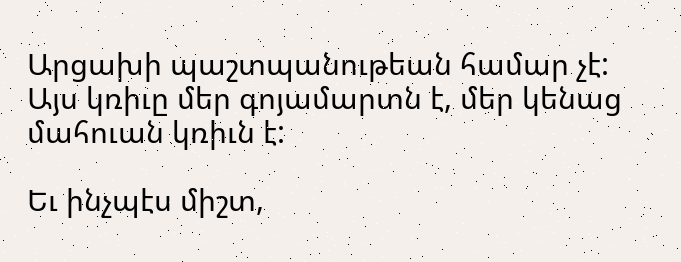Արցախի պաշտպանութեան համար չէ: Այս կռիւը մեր գոյամարտն է, մեր կենաց մահուան կռիւն է:

Եւ ինչպէս միշտ,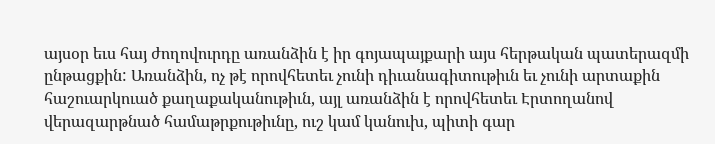այսօր եւս հայ ժողովուրդը առանձին է իր գոյապայքարի այս հերթական պատերազմի ընթացքին: Առանձին, ոչ թէ որովհետեւ չունի դիւանագիտութիւն եւ չունի արտաքին հաշուարկուած քաղաքականութիւն, այլ առանձին է որովհետեւ Էրտողանով վերազարթնած համաթրքութիւնը, ուշ կամ կանուխ, պիտի գար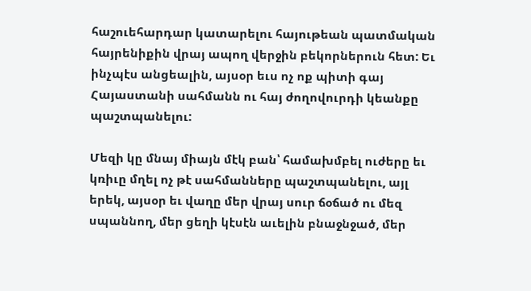հաշուեհարդար կատարելու հայութեան պատմական հայրենիքին վրայ ապող վերջին բեկորներուն հետ: Եւ ինչպէս անցեալին, այսօր եւս ոչ ոք պիտի գայ Հայաստանի սահմանն ու հայ ժողովուրդի կեանքը պաշտպանելու:

Մեզի կը մնայ միայն մէկ բան՝ համախմբել ուժերը եւ կռիւը մղել ոչ թէ սահմանները պաշտպանելու, այլ երեկ, այսօր եւ վաղը մեր վրայ սուր ճօճած ու մեզ սպաննող, մեր ցեղի կէսէն աւելին բնաջնջած, մեր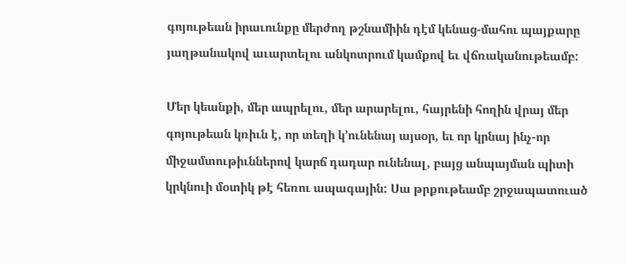գոյութեան իրաւունքը մերժող թշնամիին դէմ կենաց-մահու պայքարը յաղթանակով աւարտելու անկոտրում կամքով եւ վճռականութեամբ:

Մեր կեանքի, մեր ապրելու, մեր արարելու, հայրենի հողին վրայ մեր գոյութեան կռիւն է, որ տեղի կ’ունենայ այսօր, եւ որ կրնայ ինչ-որ միջամտութիւններով կարճ դադար ունենալ, բայց անպայման պիտի կրկնուի մօտիկ թէ հեռու ապագային: Սա թրքութեամբ շրջապատուած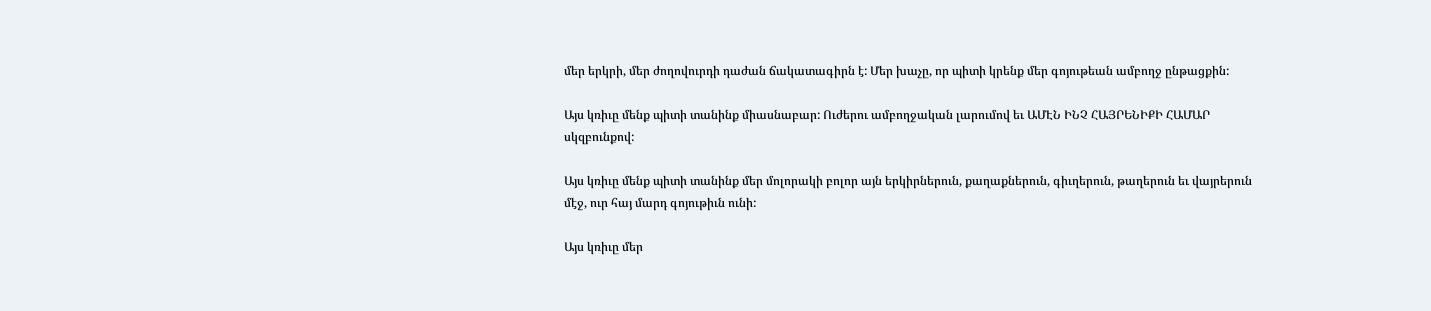մեր երկրի, մեր ժողովուրդի դաժան ճակատագիրն է: Մեր խաչը, որ պիտի կրենք մեր գոյութեան ամբողջ ընթացքին:

Այս կռիւը մենք պիտի տանինք միասնաբար: Ուժերու ամբողջական լարումով եւ ԱՄԷՆ ԻՆՉ ՀԱՅՐԵՆԻՔԻ ՀԱՄԱՐ սկզբունքով:

Այս կռիւը մենք պիտի տանինք մեր մոլորակի բոլոր այն երկիրներուն, քաղաքներուն, գիւղերուն, թաղերուն եւ վայրերուն մէջ, ուր հայ մարդ գոյութիւն ունի:

Այս կռիւը մեր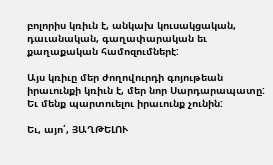բոլորիս կռիւն է, անկախ կուսակցական, դաւանական, գաղափարական եւ քաղաքական համոզումներէ:

Այս կռիւը մեր ժողովուրդի գոյութեան իրաւունքի կռիւն է, մեր նոր Սարդարապատը: Եւ մենք պարտուելու իրաւունք չունին:

Եւ, այո՛, ՅԱՂԹԵԼՈՒ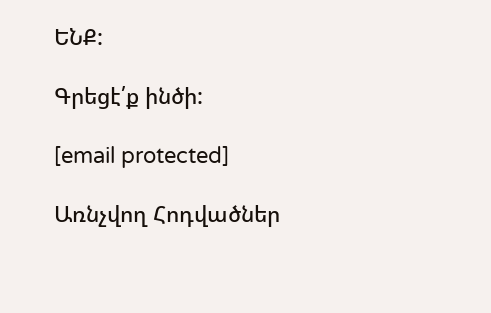ԵՆՔ:

Գրեցէ՛ք ինծի:

[email protected]

Առնչվող Հոդվածներ